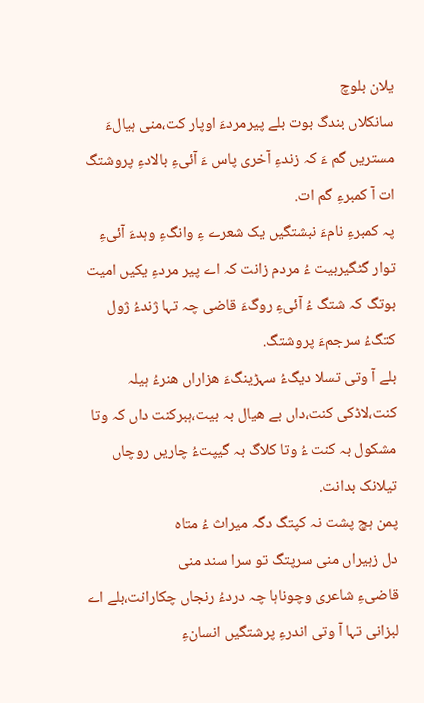یلان بلوچ
سانکلاں بندگ بوت بلے پیرمردءَ اوپار کت،منی ہیالءَ مستریں گم ءَ کہ زندءِ آخری پاس ءَ آئیءِ بالادءِ پروشتگ ات آ کمبرءِ گم ات.
پہ کمبرءِ نامءَ نبشتگیں یک شعرے ءِ وانگءِ وہدءَ آئیءِ توار گٹگیربیت ءُ مردم زانت کہ اے پیر مردءِ یکیں امیت بوتگ کہ شتگ ءُ آئیءِ روگءَ قاضی چہ تہا ژندءُ ژول کتگءُ سرجمءَ پروشتگ.
بلے آ وتی تسلا دیگءُ سہڑینگءَ ھزاراں ھنرءُ ہیلہ کنت،لاڈکی کنت،داں بے ھیال بہ بیت،ہبرکنت داں کہ وتا مشکول بہ کنت ءُ وتا کلاگ بہ گیپتءُ چاریں روچاں تیلانک بدانت.
پمن ہچ پشت نہ کپتگ دگہ میراث ءُ متاہ
دل زہیراں منی سرپتگ تو سرا سند منی
قاضیءِ شاعری وچوناہا چہ دردءُ رنجاں چکارانت،بلے اے لبزانی تہا آ وتی اندرءِ پرشتگیں انسانءِ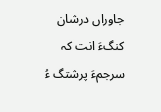جاوراں درشان کنگءَ انت کہ سرجمءَ پرشتگ ءُ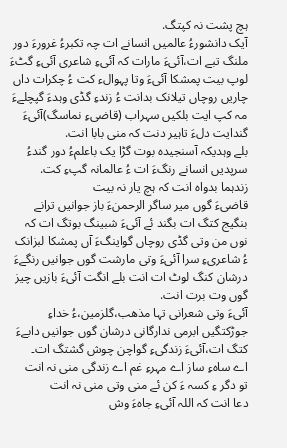ہچ پشت نہ کپتگ.
آیک دانشورءُ عالمیں انسانے ات چہ تکبرءُ غرورءَ دور ملنگ تبے ات،آئیءَ مارات کہ آئیءِ شاعری آئیءِ گٹءَ لوپ بیت پمشکا آئیءَ وتا پہوالء کت ءُ چکرات داں چاریں روچاں تیلانک بدانت ءُ زندءِ گڈی وہدءَ گپچلےءَ مہ کپ ایت بلکیں سہراب (قاضیءِ نماسگ)آئیءَ گندایت دلءَ تاہیر دنت کہ منی بابا انت.
بلے وہدیکہ آسنجیدہ بوت گڑا یک باعلمءُ دور گندءُ سرپدیں انسانے رنگءَ ات ءُ عالمانہ گپءِ کت.
زندہما بدواہ انت کہ ہچ یار نہ بیت
قاضیءَ گوں میر ساگر الرحمنءَ باز جوانیں ترانے بنگیج کتگ ات بگند ئے آئیءَ شبینگ بوتگ ات کہ نوں من وتی گڈی روچاں گواینگءَ آں پمشکا لبزانک ءُ شاعریءِ سرا آئیءَ وتی مارشت گوں جوانیں رنگےءَ درشان کنگ لوٹ ات انت بلے انگت آئیءَ بازیں چیز گوں وت برت انت.
آئیءَ وتی شعرانی تہا مذھب،گلزمین،ءُ خداءِ جوڑکتگیں ابرمی ندارگانی درشان گوں جوانیں دابےءَ کتگ ات،آئیءَ زندگیءِ گواچن چوش گشتگ ات۔
اے ساہءِ ساز اے مہرءِ غم اے زندگی منی نہ انت
تو دگر ءِ کسہ ءَ کن ئے منی وتی منی نہ انت
دعا انت کہ اللہ آئیءِ جاہءَ وش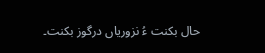حال بکنت ءُ نزوریاں درگوز بکنت۔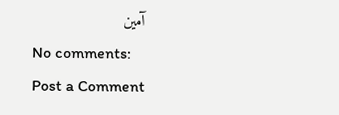آمین
No comments:
Post a Comment